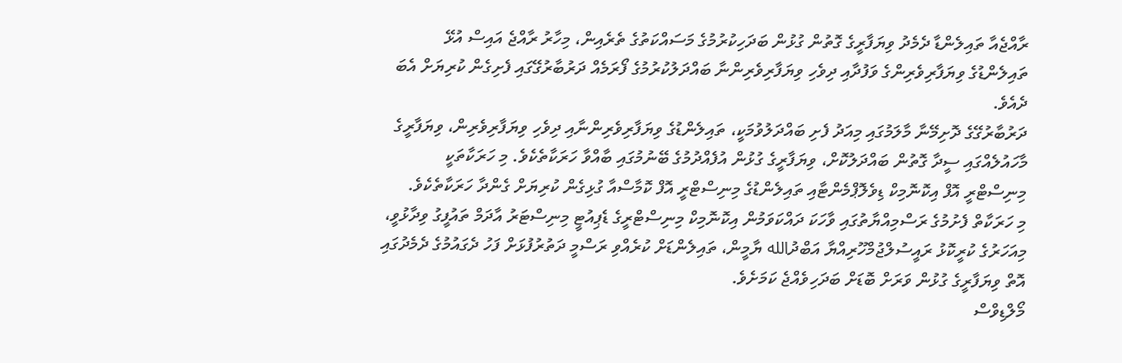ރާއްޖެއާ ތައިލެންޑާ ދެމެދު ވިޔަފާރީގެ ގޮތުން ގުޅުން ބަދަހިކުރުމުގެ މަސައްކަތުގެ ތެރެއިން، މިހާރު ރާއްޖެ އައިސް އުޅޭ ތައިލެންޑުގެ ވިޔަފާރިވެރިންގެ ވަފުދާއި ދިވެހި ވިޔަފާރިވެރިންނާ ބައްދަލުކުރުމުގެ ފޯރަމެއް ދަރުބާރުގޭގައި ފެށިގެން ކުރިޔަށް އެބަ ދެއެވެ.
ދަރުބާރުގޭގެ ދޮށިމޭނާ މާލަމުގައި މިއަދު ފެށި ބައްދަލުވުމަކީ، ތައިލެންޑުގެ ވިޔަފާރިވެރިންނާއި ދިވެހި ވިޔަފާރިވެރިން، ވިޔަފާރީގެ މާހައުލެއްގައި ސީދާ ގޮތުން ބައްދަލުކޮށް، ވިޔަފާރީގެ ގުޅުން އުފެއްދުމުގެ ބޭނުމުގައި ބާއްވާ ހަރަކާތެކެވެ. މި ހަރަކާތަކީ މިނިސްޓްރީ އޮފް އިކޮނޮމިކް ޑިވެލޮޕްމެންޓާއި ތައިލެންޑުގެ މިނިސްޓްރީ އޮފް ކޮމާސްއާ ގުޅިގެން ކުރިޔަށް ގެންދާ ހަރަކާތެކެވެ.
މި ހަރަކާތް ފެށުމުގެ ރަސްމިއްޔާތުގައި ވާހަކަ ދައްކަވަމުން އިކޮނޮމިކް މިނިސްޓްރީގެ ޑެޕިއުޓީ މިނިސްޓަރު އާދަމް ތައުފީގު ވިދާޅުވީ، މިއަހަރުގެ ކުރީކޮޅު ރައީސުލްޖުމްހޫރިއްޔާ އަބްދުالله ޔާމީން، ތައިލެންޑަށް ކުރެއްވި ރަސްމީ ދަތުރުފުޅަށް ފަހު ދެގައުމުގެ ދެމެދުގައި އޮތް ވިޔަފާރީގެ ގުޅުން ވަރަށް ބޮޑަށް ބަދަހިވެއްޖެ ކަމަށެވެ.
މޯލްޑިވްސް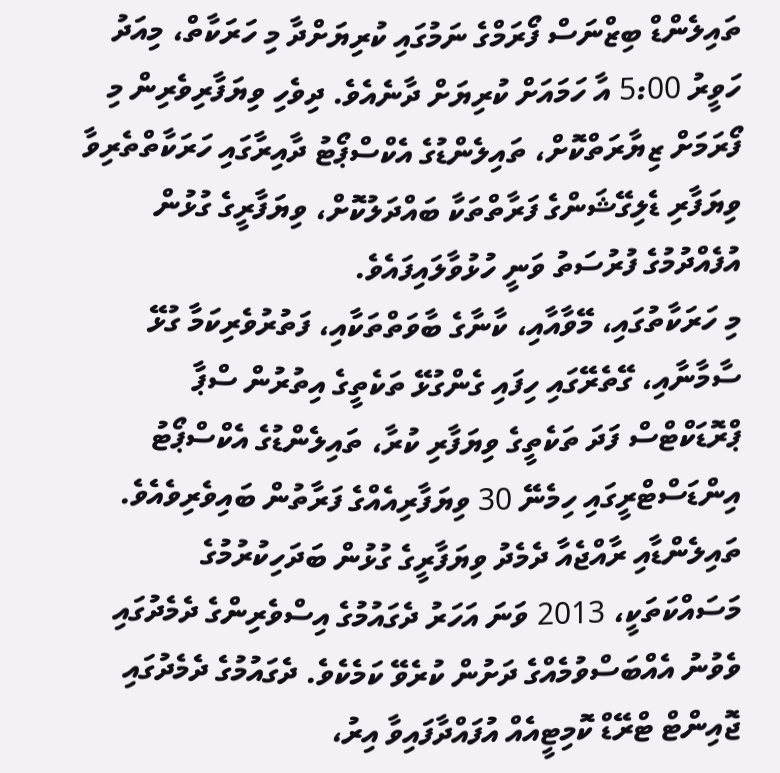ތައިލެންޑް ބިޒްނަސް ފޯރަމްގެ ނަމުގައި ކުރިޔަށްދާ މި ހަރަކާތް، މިއަދު ހަވީރު 5:00 އާ ހަމައަށް ކުރިޔަށް ދާނެއެވެ. ދިވެހި ވިޔަފާރިވެރިން މި ފޯރަމަށް ޒިޔާރަތްކޮށް، ތައިލެންޑުގެ އެކްސްޕޯޓު ދާއިރާގައި ހަރަކާތްތެރިވާ ވިޔަފާރި ޑެލިގޭޝަންގެ ފަރާތްތަކާ ބައްދަލުކޮށް، ވިޔަފާރީގެ ގުޅުން އުފެއްދުމުގެ ފުރުސަތު ވަނީ ހުޅުވާލައިފައެވެ.
މި ހަރަކާތުގައި، މޭވާއާއި، ކާނާގެ ބާވަތްތަކާއި، ފަތުރުވެރިކަމާ ގުޅޭ ސާމާނާއި، ގޭތެރޭގައި ހިފައި ގެންގުޅޭ ތަކެތީގެ އިތުރުން ސްޕާ ޕްރޮޑަކްޓްސް ފަދަ ތަކެތީގެ ވިޔަފާރި ކުރާ، ތައިލެންޑުގެ އެކްސްޕޯޓު އިންޑަސްޓްރީގައި ހިމެނޭ 30 ވިޔަފާރިއެއްގެ ފަރާތުން ބައިވެރިވެއެވެ.
ތައިލެންޑާއި ރާއްޖެއާ ދެމެދު ވިޔަފާރީގެ ގުޅުން ބަދަހިކުރުމުގެ މަސައްކަތަކީ، 2013 ވަނަ އަހަރު ދެގައުމުގެ އިސްވެރިންގެ ދެމެދުގައި ވެވުނު އެއްބަސްވުމެއްގެ ދަށުން ކުރެވޭ ކަމެކެވެ. ދެގައުމުގެ ދެމެދުގައި ޖޮއިންޓް ޓްރޭޑް ކޮމިޓީއެއް އުފައްދާފައިވާ އިރު،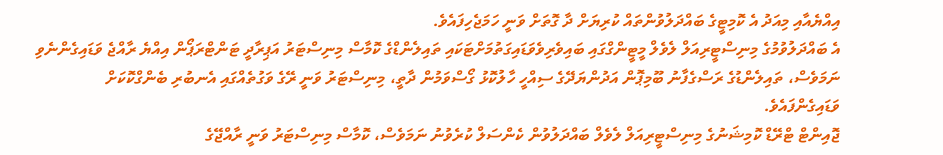އިއްޔެއާއި މިއަދު އެ ކޮމިޓީގެ ބައްދަލުވުންތައް ކުރިޔަށް ދާ ގޮތަށް ވަނީ ހަމަޖެހިފައެވެ.
އެ ބައްދަލުވުމުގެ މިނިސްޓީރިއަލް ލެވެލް މީޓީންގްގައި ބައިވެރިވެވަޑައިގަތުމަށްޓަކައި ތައިލެންޑްގެ ކޮމާސް މިނިސްޓަރު އަޕިރާދީ ޓަންޓްރަޕޯން އިއްޔެ ރާއްޖެ ވަޑައިގެންނެވި ނަމަވެސް، ތައިލެންޑުގެ ރަސްގެފާނު ބޫމިޕޮން އަދުންޔަދޭގެ ސިއްހީ ހާލުކޮޅު ގޯސްވަމުން ދާތީ، މިނިސްޓަރު ވަނީ ރޭގެ ވަގުތެއްގައި އެނބުރި ބެންގްކޮކަށް ވަޑައިގެންފައެވެ.
ޖޮއިންޓް ޓްރޭޑް ކޮމިޝަނުގެ މިނިސްޓީރިއަލް ލެވެލް ބައްދަލުވުން ކެންސަލް ކުރެވުނު ނަމަވެސް، ކޮމާސް މިނިސްޓަރު ވަނީ ރާއްޖޭގެ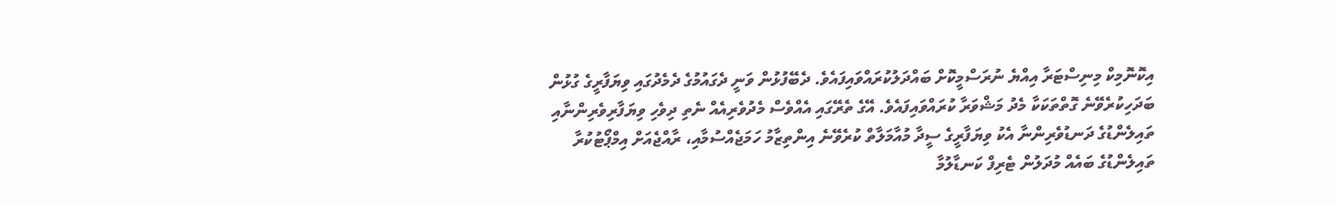އިކޮނޮމިކް މިނިސްޓަރާ އިއްޔެ ނުރަސްމީކޮށް ބައްދަލުކުރައްވައިފައެވެ. ދެބޭފުޅުން ވަނީ ދެގައުމުގެ ދެމެދުގައި ވިޔަފާރީގެ ގުޅުން ބަދަހިކުރެވޭނެ ގޮތްތަކަކާ މެދު މަޝްވަރާ ކުރައްވައިފައެވެ. އޭގެ ތެރޭގައި އެއްވެސް މެދުވެރިއެއް ނެތި ދިވެހި ވިޔަފާރިވެރިންނާއި ތައިލެންޑުގެ ދަނޑުވެރިންނާ އެކު ވިޔަފާރީގެ ސީދާ މުއާމަލާތް ކުރެވޭނެ އިންތިޒާމު ހަމަޖެއްސުމާއި، ރާއްޖެއަށް އިމްޕޯޓުކުރާ ތައިލެންޑުގެ ބައެއް މުދަލުން ޓެރިފް ކަނޑާލުމާ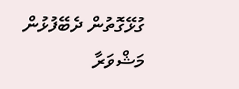ގުޅޭގޮތުން ދެބޭފުޅުން މަޝްވަރާ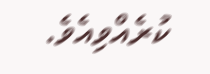ކުރެއްވިއެވެ.